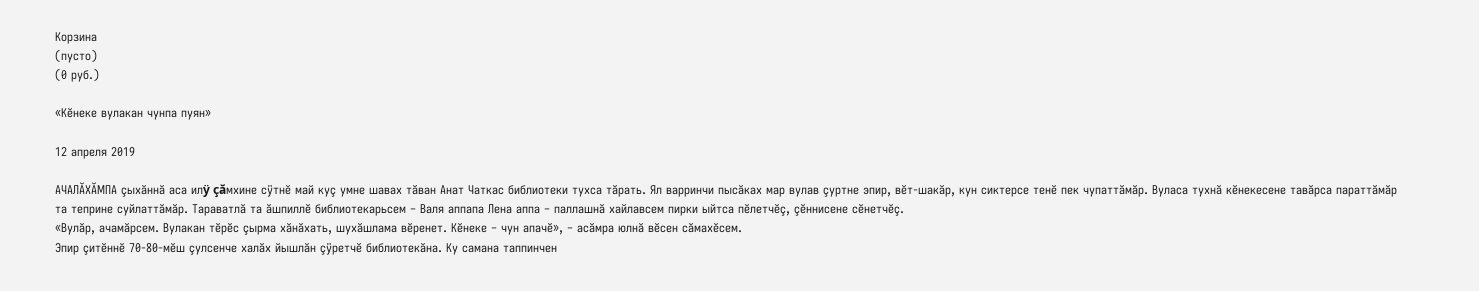Корзина
(пусто)
(0 руб.)

«Кĕнеке вулакан чунпа пуян»

12 апреля 2019

АЧАЛĂХĂМПА çыхăннă аса илÿ çăмхине сÿтнĕ май куç умне шавах тăван Анат Чаткас библиотеки тухса тăрать. Ял варринчи пысăках мар вулав çуртне эпир, вĕт-шакăр, кун сиктерсе тенĕ пек чупаттăмăр. Вуласа тухнă кĕнекесене тавăрса параттăмăр та теприне суйлаттăмăр. Тараватлă та ăшпиллĕ библиотекарьсем ‒ Валя аппапа Лена аппа ‒ паллашнă хайлавсем пирки ыйтса пĕлетчĕç, çĕннисене сĕнетчĕç.
«Вулăр, ачамăрсем. Вулакан тĕрĕс çырма хăнăхать, шухăшлама вĕренет. Кĕнеке ‒ чун апачĕ», ‒ асăмра юлнă вĕсен сăмахĕсем.
Эпир çитĕннĕ 70-80-мĕш çулсенче халăх йышлăн çÿретчĕ библиотекăна. Ку самана таппинчен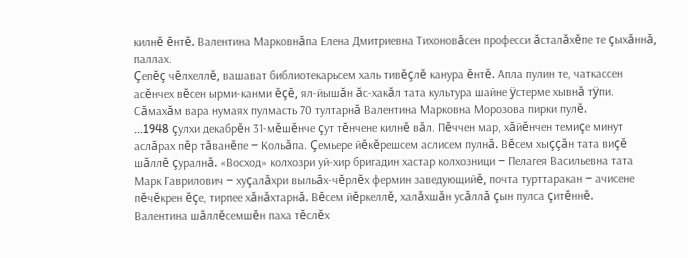килнĕ ĕнтĕ. Валентина Марковнăпа Елена Дмитриевна Тихоновăсен професси ăсталăхĕпе те çыхăннă, паллах.
Çепĕç чĕлхеллĕ, вашават библиотекарьсем халь тивĕçлĕ канура ĕнтĕ. Апла пулин те, чаткассен асĕнчех вĕсен ырми-канми ĕçĕ, ял-йышăн ăс-хакăл тата культура шайне ÿстерме хывнă тÿпи.
Сăмахăм вара нумаях пулмасть 70 тултарнă Валентина Марковна Морозова пирки пулĕ.
...1948 çулхи декабрĕн 31-мĕшĕнче çут тĕнчене килнĕ вăл. Пĕччен мар, хăйĕнчен темиçе минут аслăрах пĕр тăванĕпе ‒ Кольăпа. Çемьере йĕкĕрешсем аслисем пулнă. Вĕсем хыççăн тата виçĕ шăллĕ çуралнă. «Восход» колхозри уй-хир бригадин хастар колхозници ‒ Пелагея Васильевна тата Марк Гаврилович ‒ хуçалăхри выльăх-чĕрлĕх фермин заведующийĕ, почта турттаракан ‒ ачисене пĕчĕкрен ĕçе, тирпее хăнăхтарнă. Вĕсем йĕркеллĕ, халăхшăн усăллă çын пулса çитĕннĕ.
Валентина шăллĕсемшĕн паха тĕслĕх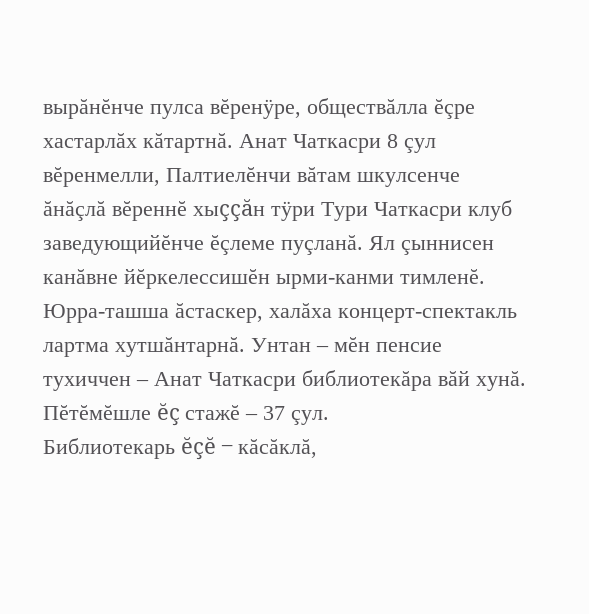вырăнĕнче пулса вĕренÿре, обществăлла ĕçре хастарлăх кăтартнă. Анат Чаткасри 8 çул вĕренмелли, Палтиелĕнчи вăтам шкулсенче ăнăçлă вĕреннĕ хыççăн тÿри Тури Чаткасри клуб заведующийĕнче ĕçлеме пуçланă. Ял çыннисен канăвне йĕркелессишĕн ырми-канми тимленĕ. Юрра-ташша ăстаскер, халăха концерт-спектакль лартма хутшăнтарнă. Унтан ‒ мĕн пенсие тухиччен ‒ Анат Чаткасри библиотекăра вăй хунă. Пĕтĕмĕшле ĕç стажĕ ‒ 37 çул.
Библиотекарь ĕçĕ ‒ кăсăклă,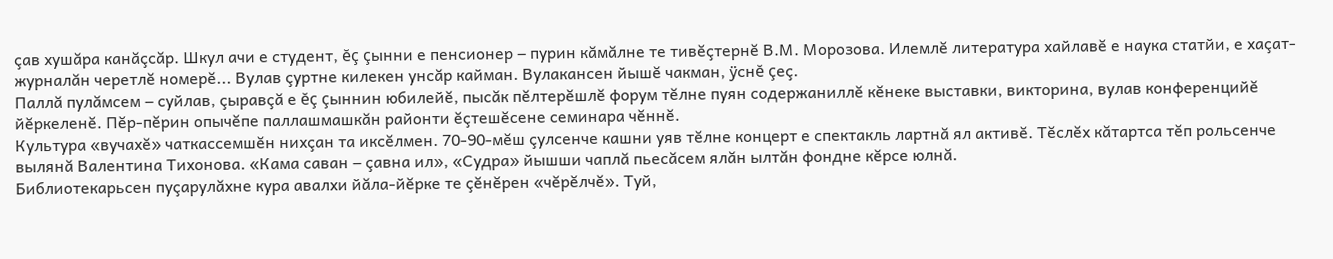çав хушăра канăçсăр. Шкул ачи е студент, ĕç çынни е пенсионер ‒ пурин кăмăлне те тивĕçтернĕ В.М. Морозова. Илемлĕ литература хайлавĕ е наука статйи, е хаçат-журналăн черетлĕ номерĕ... Вулав çуртне килекен унсăр кайман. Вулакансен йышĕ чакман, ÿснĕ çеç.
Паллă пулăмсем ‒ суйлав, çыравçă е ĕç çыннин юбилейĕ, пысăк пĕлтерĕшлĕ форум тĕлне пуян содержаниллĕ кĕнеке выставки, викторина, вулав конференцийĕ йĕркеленĕ. Пĕр-пĕрин опычĕпе паллашмашкăн районти ĕçтешĕсене семинара чĕннĕ.
Культура «вучахĕ» чаткассемшĕн нихçан та иксĕлмен. 70-90-мĕш çулсенче кашни уяв тĕлне концерт е спектакль лартнă ял активĕ. Тĕслĕх кăтартса тĕп рольсенче вылянă Валентина Тихонова. «Кама саван ‒ çавна ил», «Судра» йышши чаплă пьесăсем ялăн ылтăн фондне кĕрсе юлнă.
Библиотекарьсен пуçарулăхне кура авалхи йăла-йĕрке те çĕнĕрен «чĕрĕлчĕ». Туй,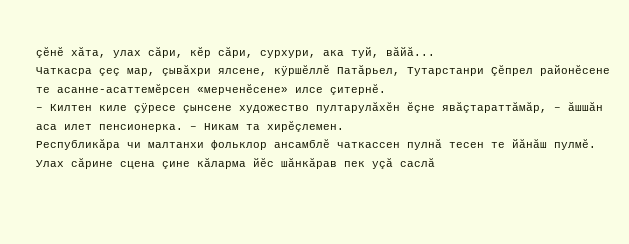çĕнĕ хăта, улах сăри, кĕр сăри, сурхури, ака туй, вăйă...
Чаткасра çеç мар, çывăхри ялсене, кÿршĕллĕ Патăрьел, Тутарстанри Çĕпрел районĕсене те асанне-асаттемĕрсен «мерченĕсене» илсе çитернĕ.
‒ Килтен киле çÿресе çынсене художество пултарулăхĕн ĕçне явăçтараттăмăр, ‒ ăшшăн аса илет пенсионерка. ‒ Никам та хирĕçлемен.
Республикăра чи малтанхи фольклор ансамблĕ чаткассен пулнă тесен те йăнăш пулмĕ. Улах сăрине сцена çине кăларма йĕс шăнкăрав пек уçă саслă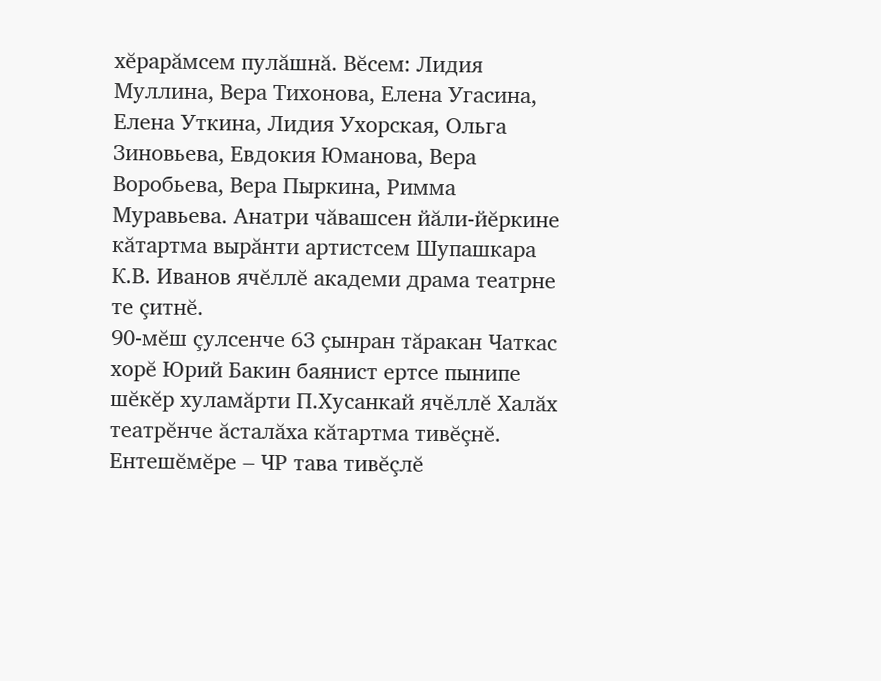хĕрарăмсем пулăшнă. Вĕсем: Лидия Муллина, Вера Тихонова, Елена Угасина, Елена Уткина, Лидия Ухорская, Ольга Зиновьева, Евдокия Юманова, Вера Воробьева, Вера Пыркина, Римма Муравьева. Анатри чăвашсен йăли-йĕркине кăтартма вырăнти артистсем Шупашкара К.В. Иванов ячĕллĕ академи драма театрне те çитнĕ.
90-мĕш çулсенче 63 çынран тăракан Чаткас хорĕ Юрий Бакин баянист ертсе пынипе шĕкĕр хуламăрти П.Хусанкай ячĕллĕ Халăх театрĕнче ăсталăха кăтартма тивĕçнĕ. Ентешĕмĕре ‒ ЧР тава тивĕçлĕ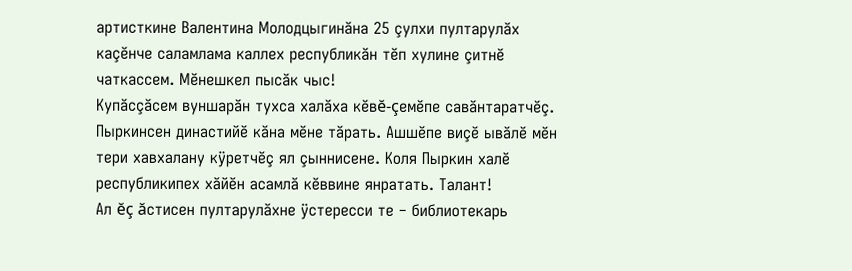артисткине Валентина Молодцыгинăна 25 çулхи пултарулăх каçĕнче саламлама каллех республикăн тĕп хулине çитнĕ чаткассем. Мĕнешкел пысăк чыс!
Купăсçăсем вуншарăн тухса халăха кĕвĕ-çемĕпе савăнтаратчĕç. Пыркинсен династийĕ кăна мĕне тăрать. Ашшĕпе виçĕ ывăлĕ мĕн тери хавхалану кÿретчĕç ял çыннисене. Коля Пыркин халĕ республикипех хăйĕн асамлă кĕввине янратать. Талант!
Ал ĕç ăстисен пултарулăхне ÿстересси те ‒ библиотекарь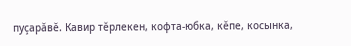пуçарăвĕ. Кавир тĕрлекен, кофта-юбка, кĕпе, косынка,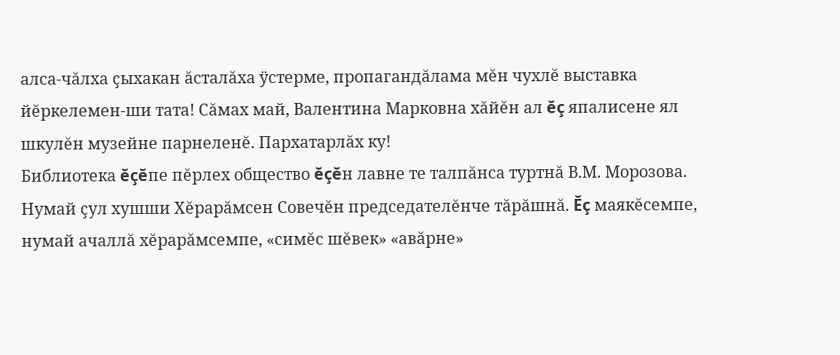алса-чăлха çыхакан ăсталăха ÿстерме, пропагандăлама мĕн чухлĕ выставка йĕркелемен-ши тата! Сăмах май, Валентина Марковна хăйĕн ал ĕç япалисене ял шкулĕн музейне парнеленĕ. Пархатарлăх ку!
Библиотека ĕçĕпе пĕрлех общество ĕçĕн лавне те талпăнса туртнă В.М. Морозова. Нумай çул хушши Хĕрарăмсен Совечĕн председателĕнче тăрăшнă. Ĕç маякĕсемпе, нумай ачаллă хĕрарăмсемпе, «симĕс шĕвек» «авăрне»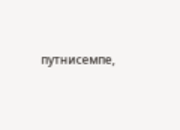путнисемпе,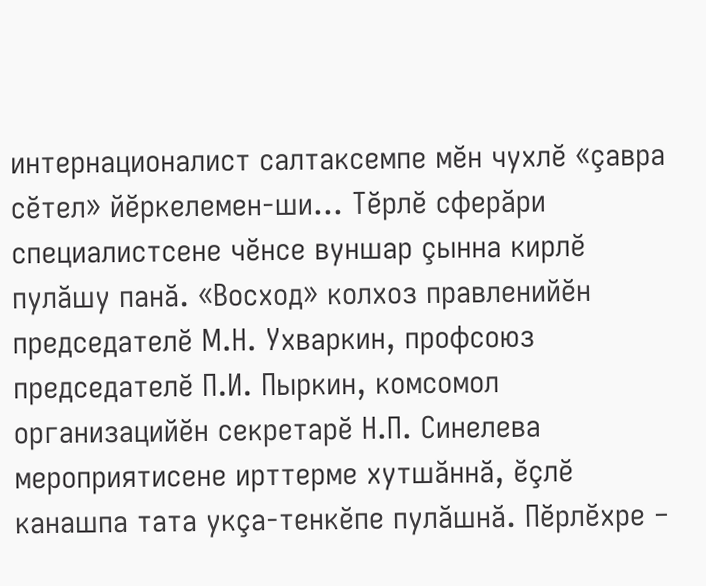интернационалист салтаксемпе мĕн чухлĕ «çавра сĕтел» йĕркелемен-ши... Тĕрлĕ сферăри специалистсене чĕнсе вуншар çынна кирлĕ пулăшу панă. «Восход» колхоз правленийĕн председателĕ М.Н. Ухваркин, профсоюз председателĕ П.И. Пыркин, комсомол организацийĕн секретарĕ Н.П. Синелева мероприятисене ирттерме хутшăннă, ĕçлĕ канашпа тата укçа-тенкĕпе пулăшнă. Пĕрлĕхре ‒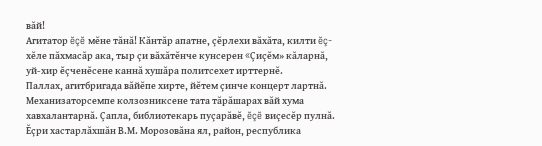вăй!
Агитатор ĕçĕ мĕне тăнă! Кăнтăр апатне, çĕрлехи вăхăта, килти ĕç-хĕле пăхмасăр ака, тыр çи вăхăтĕнче кунсерен «Çиçĕм» кăларнă, уй-хир ĕçченĕсене каннă хушăра политсехет ирттернĕ.
Паллах, агитбригада вăйĕпе хирте, йĕтем çинче концерт лартнă. Механизаторсемпе колзозниксене тата тăрăшарах вăй хума хавхалантарнă. Çапла, библиотекарь пуçарăвĕ, ĕçĕ виçесĕр пулнă.
Ĕçри хастарлăхшăн В.М. Морозовăна ял, район, республика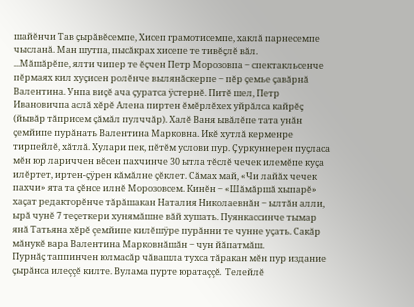шайĕнчи Тав çырăвĕсемпе, Хисеп грамотисемпе, хаклă парнесемпе чысланă. Ман шутпа, пысăкрах хисепе те тивĕçлĕ вăл.
...Мăшăрĕпе, ялти чипер те ĕçчен Петр Морозовпа ‒ спектакльсенче пĕрмаях кил хуçисен ролĕнче вылянăскерпе ‒ пĕр çемье çавăрнă Валентина. Унпа виçĕ ача çуратса ÿстернĕ. Питĕ шел, Петр Ивановичпа аслă хĕрĕ Алена пиртен ĕмĕрлĕхех уйрăлса кайрĕç (йывăр тăприсем çăмăл пулччăр). Халĕ Ваня ывăлĕпе тата унăн çемйипе пурăнать Валентина Марковна. Икĕ хутлă керменре тирпейлĕ, хăтлă. Хулари пек, пĕтĕм услови пур. Çуркуннерен пуçласа мĕн юр лариччен вĕсен пахчинче 30 ытла тĕслĕ чечек илемĕпе куçа илĕртет, иртен-çÿрен кăмăлне çĕклет. Сăмах май, «Чи лайăх чечек пахчи» ята та çĕнсе илнĕ Морозовсем. Кинĕн ‒ «Шăмăршă хыпарĕ» хаçат редакторĕнче тăрăшакан Наталия Николаевнăн ‒ ылтăн алли, ырă чунĕ 7 теçеткери хунямăшне вăй хушать. Пуянкассинче тымар янă Татьяна хĕрĕ çемйипе килĕшÿре пурăнни те чунне уçать. Сакăр мăнукĕ вара Валентина Марковнăшăн ‒ чун йăпатмăш.
Пурнăç таппинчен юлмасăр чăвашла тухса тăракан мĕн пур издание çырăнса илеççĕ килте. Вулама пурте юратаççĕ. Телейлĕ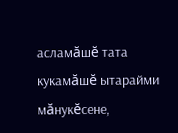асламăшĕ тата кукамăшĕ ытарайми мăнукĕсене,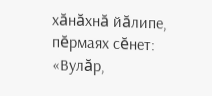хăнăхнă йăлипе, пĕрмаях сĕнет: «Вулăр,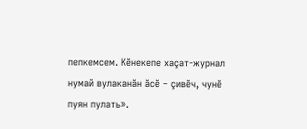пепкемсем. Кĕнекепе хаçат-журнал нумай вулаканăн ăсĕ ‒ çивĕч, чунĕ пуян пулать».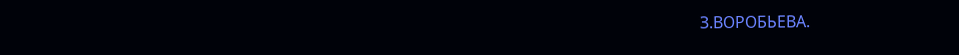З.ВОРОБЬЕВА.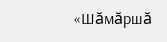«Шăмăршă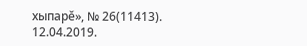хыпарĕ», № 26(11413).
12.04.2019.